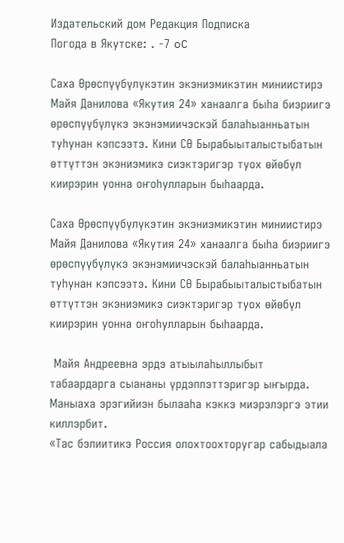Издательский дом Редакция Подписка
Погода в Якутске: . -7 oC

Саха Өрөспүүбүлүкэтин экэниэмикэтин миниистирэ Майя Данилова «Якутия 24» ханаалга быһа биэриигэ өрөспүүбүлүкэ экэнэмиичэскэй балаһыанньатын туһунан кэпсээтэ. Кини СӨ Бырабыыталыстыбатын өттүттэн экэниэмикэ сиэктэригэр туох өйөбүл киирэрин уонна оҥоһулларын быһаарда.

Саха Өрөспүүбүлүкэтин экэниэмикэтин миниистирэ Майя Данилова «Якутия 24» ханаалга быһа биэриигэ өрөспүүбүлүкэ экэнэмиичэскэй балаһыанньатын туһунан кэпсээтэ. Кини СӨ Бырабыыталыстыбатын өттүттэн экэниэмикэ сиэктэригэр туох өйөбүл киирэрин уонна оҥоһулларын быһаарда.

 Майя Андреевна эрдэ атыылаһыллыбыт табаардарга сыананы үрдэппэттэригэр ыҥырда. Маныаха эрэгийиэн былааһа кэккэ миэрэлэргэ этии киллэрбит.
«Тас бэлиитикэ Россия олохтоохторугар сабыдыала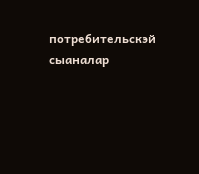потребительскэй сыаналар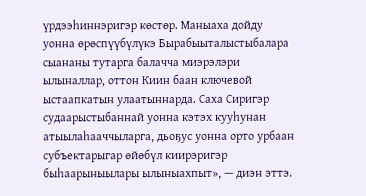үрдээһиннэригэр көстөр. Маныаха дойду уонна өрөспүүбүлүкэ Бырабыыталыстыбалара сыананы тутарга балачча миэрэлэри ылыналлар, оттон Киин баан ключевой ыстаапкатын улаатыннарда. Саха Сиригэр судаарыстыбаннай уонна кэтэх кууһунан атыылаһааччыларга, дьоҕус уонна орто урбаан субъектарыгар өйөбүл киирэригэр быһаарыныылары ылыныахпыт», — диэн эттэ.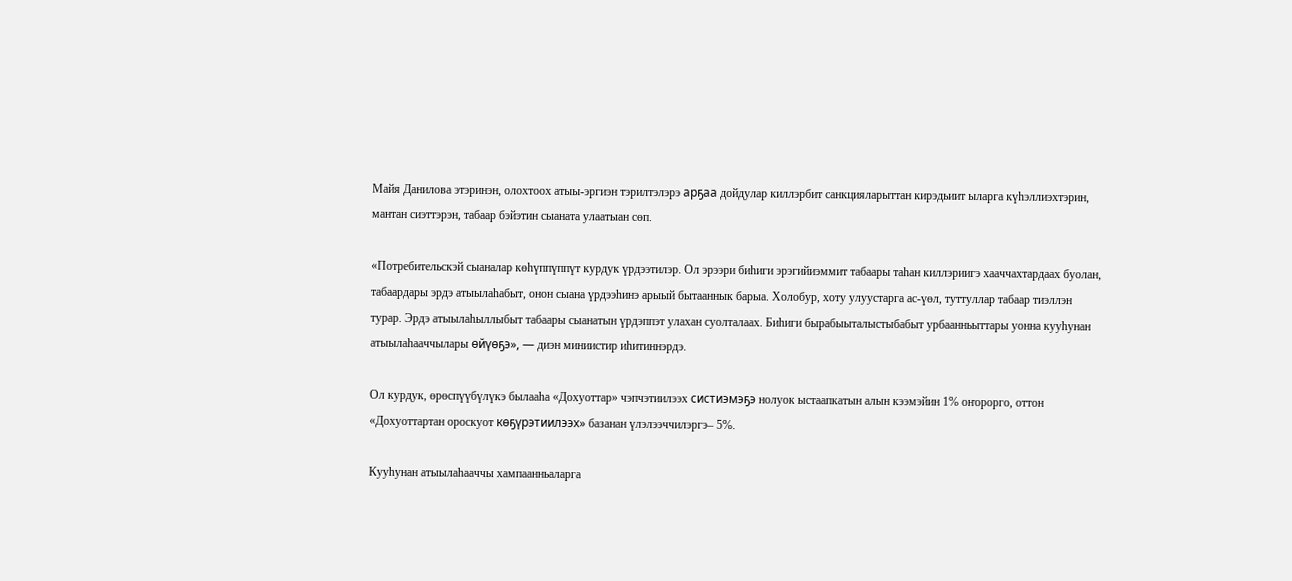Майя Данилова этэринэн, олохтоох атыы-эргиэн тэрилтэлэрэ арҕаа дойдулар киллэрбит санкцияларыттан кирэдьиит ыларга күһэллиэхтэрин, мантан сиэттэрэн, табаар бэйэтин сыаната улаатыан сөп.

«Потребительскэй сыаналар көһүппүппүт курдук үрдээтилэр. Ол эрээри биһиги эрэгийиэммит табаары таһан киллэриигэ хааччахтардаах буолан, табаардары эрдэ атыылаһабыт, онон сыана үрдээһинэ арыый бытааннык барыа. Холобур, хоту улуустарга ас-үөл, туттуллар табаар тиэллэн турар. Эрдэ атыылаһыллыбыт табаары сыанатын үрдэппэт улахан суолталаах. Биһиги бырабыыталыстыбабыт урбаанньыттары уонна кууһунан атыылаһааччылары өйүөҕэ», — диэн миниистир иһитиннэрдэ.

Ол курдук, өрөспүүбүлүкэ былааһа «Дохуоттар» чэпчэтиилээх систиэмэҕэ нолуок ыстаапкатын алын кээмэйин 1% оҥорорго, оттон «Дохуоттартан ороскуот көҕүрэтиилээх» базанан үлэлээччилэргэ– 5%.

Кууһунан атыылаһааччы хампаанньаларга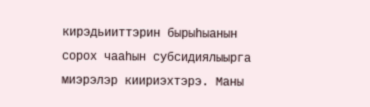кирэдьииттэрин бырыһыанын сорох чааһын субсидиялыырга миэрэлэр киириэхтэрэ. Маны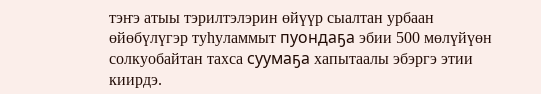тэҥэ атыы тэрилтэлэрин өйүүр сыалтан урбаан өйөбүлүгэр туһуламмыт пуондаҕа эбии 500 мөлүйүөн солкуобайтан тахса суумаҕа хапытаалы эбэргэ этии киирдэ.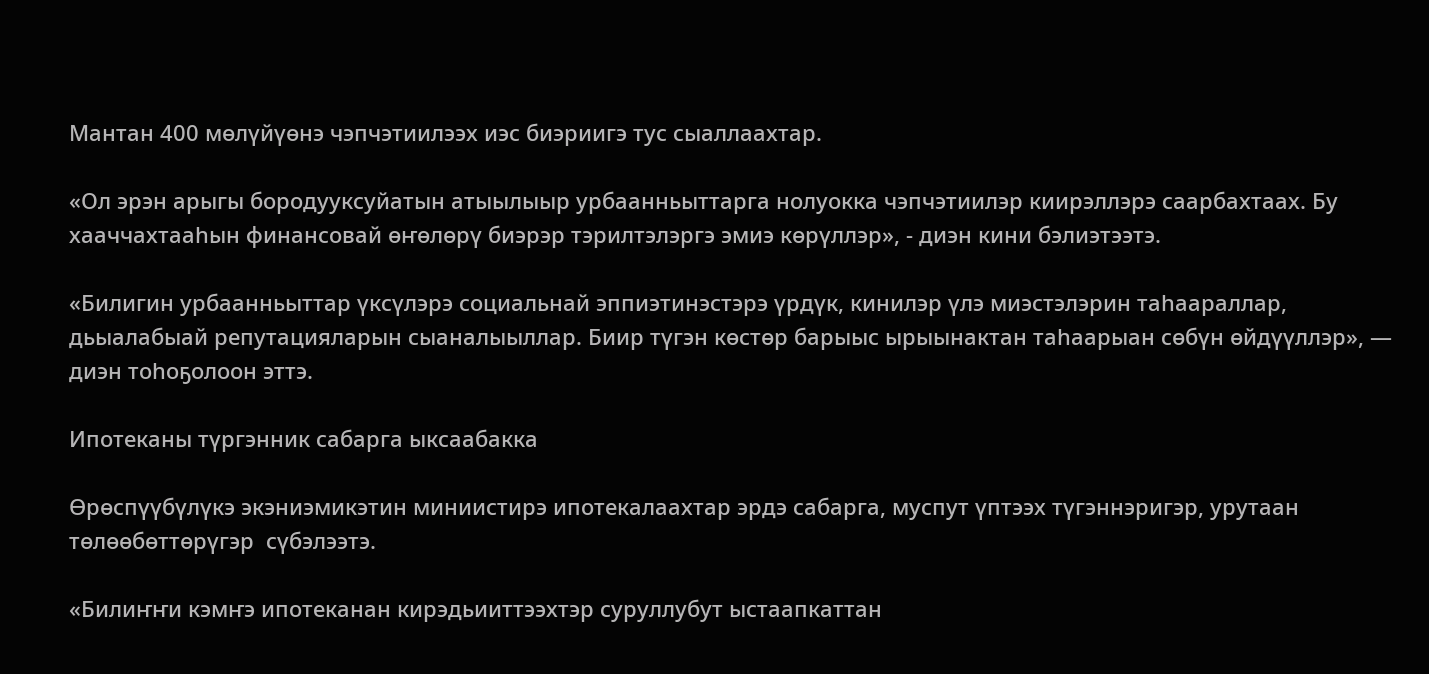Мантан 400 мөлүйүөнэ чэпчэтиилээх иэс биэриигэ тус сыаллаахтар.

«Ол эрэн арыгы бородууксуйатын атыылыыр урбаанньыттарга нолуокка чэпчэтиилэр киирэллэрэ саарбахтаах. Бу хааччахтааһын финансовай өҥөлөрү биэрэр тэрилтэлэргэ эмиэ көрүллэр», - диэн кини бэлиэтээтэ.

«Билигин урбаанньыттар үксүлэрэ социальнай эппиэтинэстэрэ үрдүк, кинилэр үлэ миэстэлэрин таһаараллар, дьыалабыай репутацияларын сыаналыыллар. Биир түгэн көстөр барыыс ырыынактан таһаарыан сөбүн өйдүүллэр», — диэн тоһоҕолоон эттэ.

Ипотеканы түргэнник сабарга ыксаабакка

Өрөспүүбүлүкэ экэниэмикэтин миниистирэ ипотекалаахтар эрдэ сабарга, муспут үптээх түгэннэригэр, урутаан төлөөбөттөрүгэр  сүбэлээтэ.

«Билиҥҥи кэмҥэ ипотеканан кирэдьииттээхтэр суруллубут ыстаапкаттан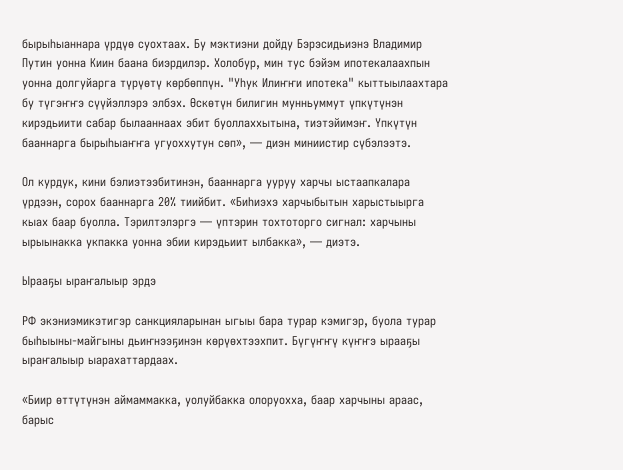бырыһыаннара үрдүө суохтаах. Бу мэктиэни дойду Бэрэсидьиэнэ Владимир Путин уонна Киин баана биэрдилэр. Холобур, мин тус бэйэм ипотекалаахпын уонна долгуйарга түрүөтү көрбөппүн. "Уһук Илиҥҥи ипотека" кыттыылаахтара бу түгэҥҥэ сүүйэллэрэ элбэх. Өскөтүн билигин мунньуммут үпкүтүнэн кирэдьиити сабар былааннаах эбит буоллаххытына, тиэтэйимэҥ. Үпкүтүн бааннарга бырыһыаҥҥа угуоххутун сөп», — диэн миниистир сүбэлээтэ.

Ол курдук, кини бэлиэтээбитинэн, бааннарга ууруу харчы ыстаапкалара үрдээн, сорох бааннарга 20% тиийбит. «Биһиэхэ харчыбытын харыстыырга кыах баар буолла. Тэрилтэлэргэ — үптэрин тохтоторго сигнал: харчыны ырыынакка укпакка уонна эбии кирэдьиит ылбакка», — диэтэ.

Ырааҕы ыраҥалыыр эрдэ

РФ экэниэмикэтигэр санкцияларынан ыгыы бара турар кэмигэр, буола турар быһыыны-майгыны дьиҥнээҕинэн көрүөхтээхпит. Бүгүҥҥү күҥҥэ ырааҕы ыраҥалыыр ыарахаттардаах.

«Биир өттүтүнэн аймаммакка, уолуйбакка олоруохха, баар харчыны араас, барыс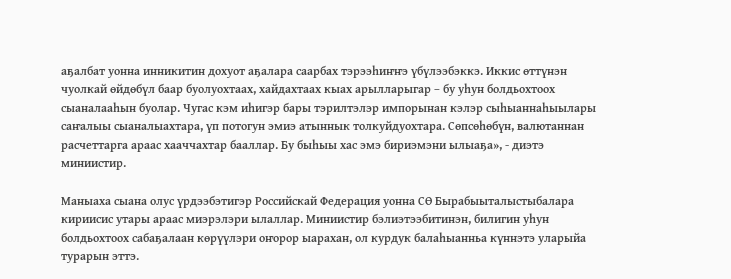аҕалбат уонна инникитин дохуот аҕалара саарбах тэрээһиҥҥэ үбүлээбэккэ. Иккис өттүнэн чуолкай өйдөбүл баар буолуохтаах, хайдахтаах кыах арылларыгар – бу уһун болдьохтоох сыаналааһын буолар. Чугас кэм иһигэр бары тэрилтэлэр импорынан кэлэр сыһыаннаһыылары саҥалыы сыаналыахтара, үп потогун эмиэ атыннык толкуйдуохтара. Сөпсөһөбүн, валютаннан расчеттарга араас хааччахтар бааллар. Бу быһыы хас эмэ бириэмэни ылыаҕа», - диэтэ миниистир.

Маныаха сыана олус үрдээбэтигэр Российскай Федерация уонна СӨ Бырабыыталыстыбалара кириисис утары араас миэрэлэри ылаллар. Миниистир бэлиэтээбитинэн, билигин уһун болдьохтоох сабаҕалаан көрүүлэри оҥорор ыарахан, ол курдук балаһыанньа күннэтэ уларыйа турарын эттэ.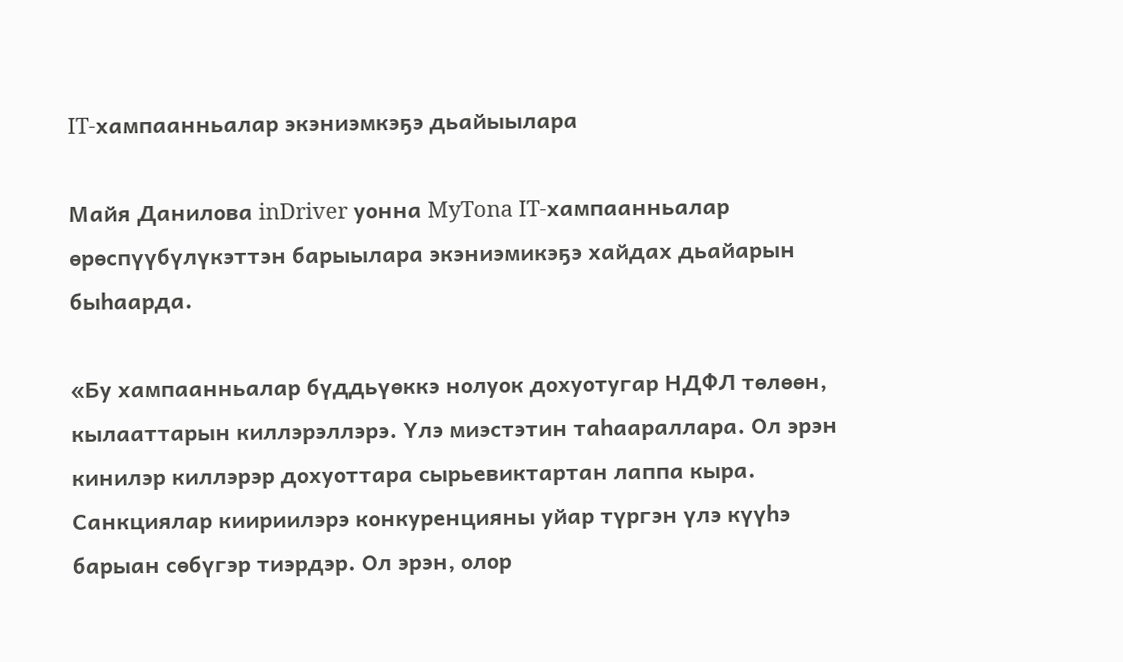IT-хампаанньалар экэниэмкэҕэ дьайыылара

Майя Данилова inDriver уонна MyTona IT-хампаанньалар өрөспүүбүлүкэттэн барыылара экэниэмикэҕэ хайдах дьайарын быһаарда.

«Бу хампаанньалар бүддьүөккэ нолуок дохуотугар НДФЛ төлөөн, кылааттарын киллэрэллэрэ. Үлэ миэстэтин таһаараллара. Ол эрэн кинилэр киллэрэр дохуоттара сырьевиктартан лаппа кыра. Санкциялар киириилэрэ конкуренцияны уйар түргэн үлэ күүһэ барыан сөбүгэр тиэрдэр. Ол эрэн, олор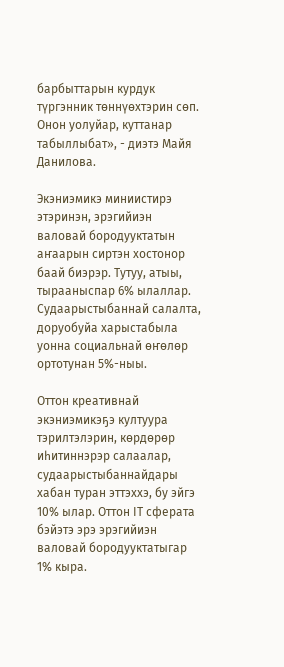барбыттарын курдук түргэнник төннүөхтэрин сөп. Онон уолуйар, куттанар табыллыбат», - диэтэ Майя Данилова.

Экэниэмикэ миниистирэ этэринэн, эрэгийиэн валовай бородууктатын аҥаарын сиртэн хостонор баай биэрэр. Тутуу, атыы, тырааныспар 6% ылаллар. Судаарыстыбаннай салалта, доруобуйа харыстабыла уонна социальнай өҥөлөр ортотунан 5%-ныы.

Оттон креативнай экэниэмикэҕэ култуура тэрилтэлэрин, көрдөрөр иһитиннэрэр салаалар, судаарыстыбаннайдары хабан туран эттэххэ, бу эйгэ 10% ылар. Оттон IT сферата бэйэтэ эрэ эрэгийиэн валовай бородууктатыгар 1% кыра.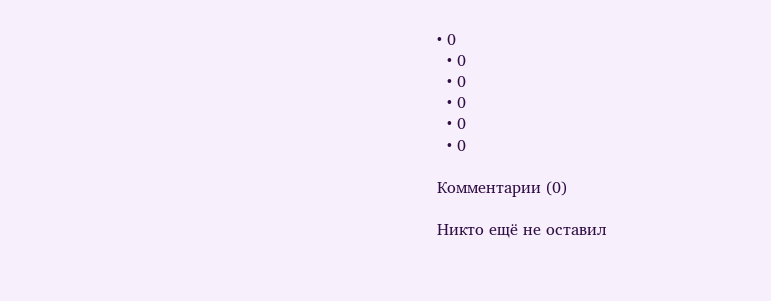• 0
  • 0
  • 0
  • 0
  • 0
  • 0

Комментарии (0)

Никто ещё не оставил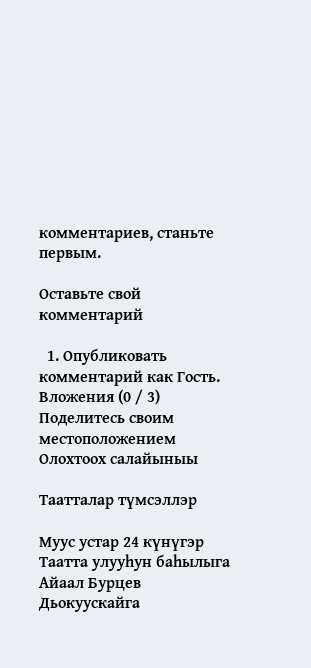комментариев, станьте первым.

Оставьте свой комментарий

  1. Опубликовать комментарий как Гость.
Вложения (0 / 3)
Поделитесь своим местоположением
Олохтоох салайыныы

Таатталар түмсэллэр

Муус устар 24 күнүгэр Таатта улууһун баһылыга Айаал Бурцев Дьокуускайга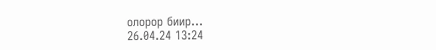олорор биир…
26.04.24 13:24